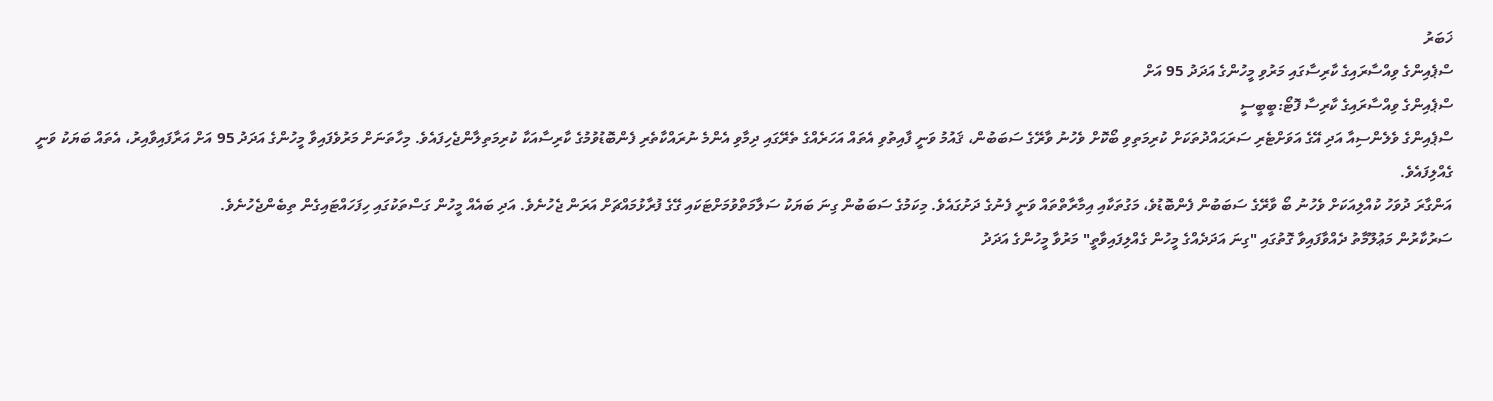ޚަބަރު
ސްޕެއިންގެ ވިއްސާރައިގެ ކާރިސާގައި މަރުވި މީހުންގެ އަދަދު 95 އަށް
ސްޕެއިންގެ ވިއްސާރައިގެ ކާރިސާ ފޮޓޯ:ބީބީސީ
ސްޕެއިންގެ ވެލެންސިއާ އަދި އޭގެ އަވަށްޓެރި ސަރަޙައްދުތަކަށް ކުރިމަތިވި ބޯކޮށް ވެހުނު ވާރޭގެ ސަބަބުން، ޤައުމު ވަނީ ފާއިތުވި އެތައް އަހަރެއްގެ ތެރޭގައި ދިމާވި އެންމެ ނުރައްކާތެރި ފެންބޮޑުވުމުގެ ކާރިސާއަކާ ކުރިމަތިލާންޖެހިފައެވެ. މިހާތަނަށް މަރުވެފައިވާ މީހުންގެ އަދަދު 95 އަށް އަރާފައިވާއިރު، އެތައް ބަޔަކު ވަނީ ގެއްލިފައެވެ.
އަންގާރަ ދުވަހު ކުއްލިއަކަށް ވެހުނު ބޯ ވާރޭގެ ސަބަބުން ފެންބޮޑުވެ، މަގުތަކާއި އިމާރާތްތައް ވަނީ ފެނުގެ ދަށުގައެވެ. މިކަމުގެ ސަބަބުން ގިނަ ބަޔަކު ސަލާމަތްވުމަށްޓަކައި ގޭގެ ފުރާޅުމައްޗަށް އަރަން ޖެހުނެވެ. އަދި ބައެއް މީހުން ގަސްތަކުގައި ހިފަހައްޓައިގެން ތިބެންޖެހުނެވެ.
ސަރުކާރުން މަޢުލޫމާތު ދެއްވާފައިވާ ގޮތުގައި "ގިނަ އަދަދެއްގެ މީހުން ގެއްލިފައިވާތީ" މަރުވާ މީހުންގެ އަދަދު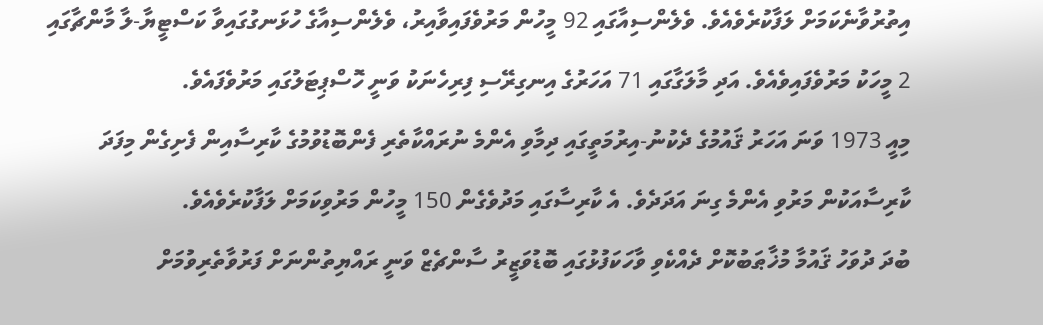އިތުރުވާނެކަމަށް ލަފާކުރެވެއެވެ. ވެލެންސިއާގައި 92 މީހުން މަރުވެފައިވާއިރު، ވެލެންސިއާގެ ހުޅަނގުގައިވާ ކަސްޓީޔާ-ލާ މާންޗާގައި 2 މީހަކު މަރުވެފައިވެއެވެ. އަދި މާލަގާގައި 71 އަހަރުގެ އިނގިރޭސި ފިރިހެނަކު ވަނީ ހޮސްޕިޓަލުގައި މަރުވެފައެވެ.
މިއީ 1973 ވަނަ އަހަރު ޤައުމުގެ ދެކުނު-އިރުމަތީގައި ދިމާވި އެންމެ ނުރައްކާތެރި ފެންބޮޑުވުމުގެ ކާރިސާއިން ފެށިގެން މިފަދަ ކާރިސާއަކުން މަރުވި އެންމެ ގިނަ އަދަދެވެ. އެ ކާރިސާގައި މަދުވެގެން 150 މީހުން މަރުވިކަމަށް ލަފާކުރެވެއެވެ.
ބުދަ ދުވަހު ޤައުމާ މުޚާޠަބުކޮށް ދެއްކެވި ވާހަކަފުޅުގައި ބޮޑުވަޒީރު ސާންޗެޒް ވަނީ ރައްޔިތުންނަށް ފަރުވާތެރިވުމަށް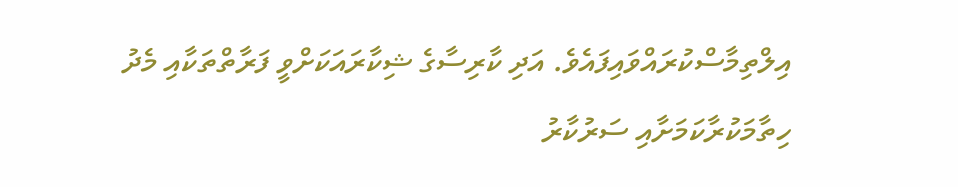އިލްތިމާސްކުރައްވައިފައެވެ. އަދި ކާރިސާގެ ޝިކާރައަކަށްވީ ފަރާތްތަކާއި މެދު ހިތާމަކުރާކަމަށާއި ސަރުކާރު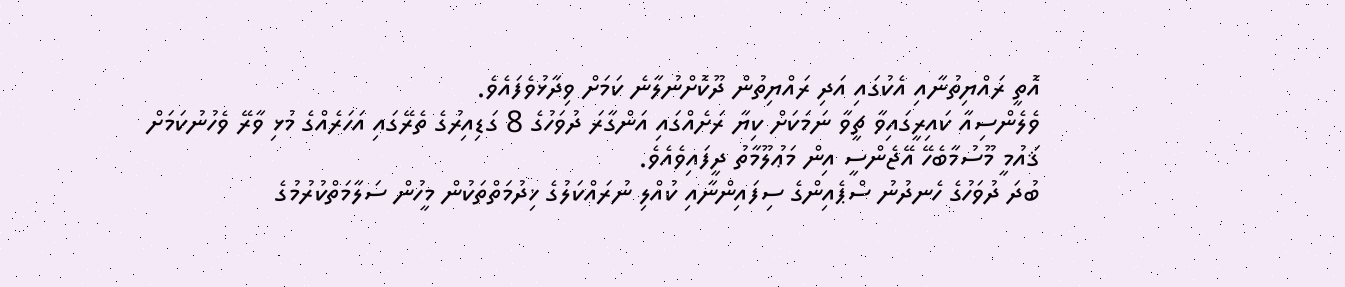އޮތީ ރައްޔިތުނާއި އެކުގައި އަދި ރައްޔިތުން ދޫކޮށްނުލާނެ ކަމަށް ވިދާޅުވެފައެވެ.
ވެލެންސިއާ ކައިރީގައިވާ ޗީވާ ނަމަކަށް ކިޔާ ރަށެއްގައި އަންގާރަ ދުވަހުގެ 8 ގަޑިއިރުގެ ތެރޭގައި އަހަރެއްގެ މުޅި ވާރޭ ވެހުނުކަމަށް ޤައުމީ މޫސުމާބެހޭ އޭޖެންސީ އިން މަޢުލޫމާތު ދީފައިވެއެވެ.
ބުދަ ދުވަހުގެ ހެނދުނު ސްޕެއިންގެ ސިފައިންނާއި ކުއްލި ނުރައްކަލުގެ ޚިދުމަތްތަކުން މީހުން ސަލާމަތްކުރުމުގެ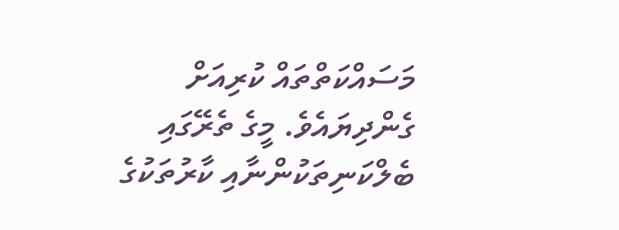މަސައްކަތްތައް ކުރިއަށް ގެންދިޔައެވެ. މީގެ ތެރޭގައި ބެލްކަނިތަކުންނާއި ކާރުތަކުގެ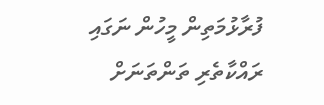ފުރާޅުމަތިން މީހުން ނަގައި ރައްކާތެރި ތަންތަނަށް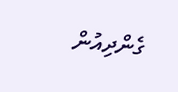ގެންދިއުން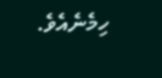ހިމެނެއެވެ.